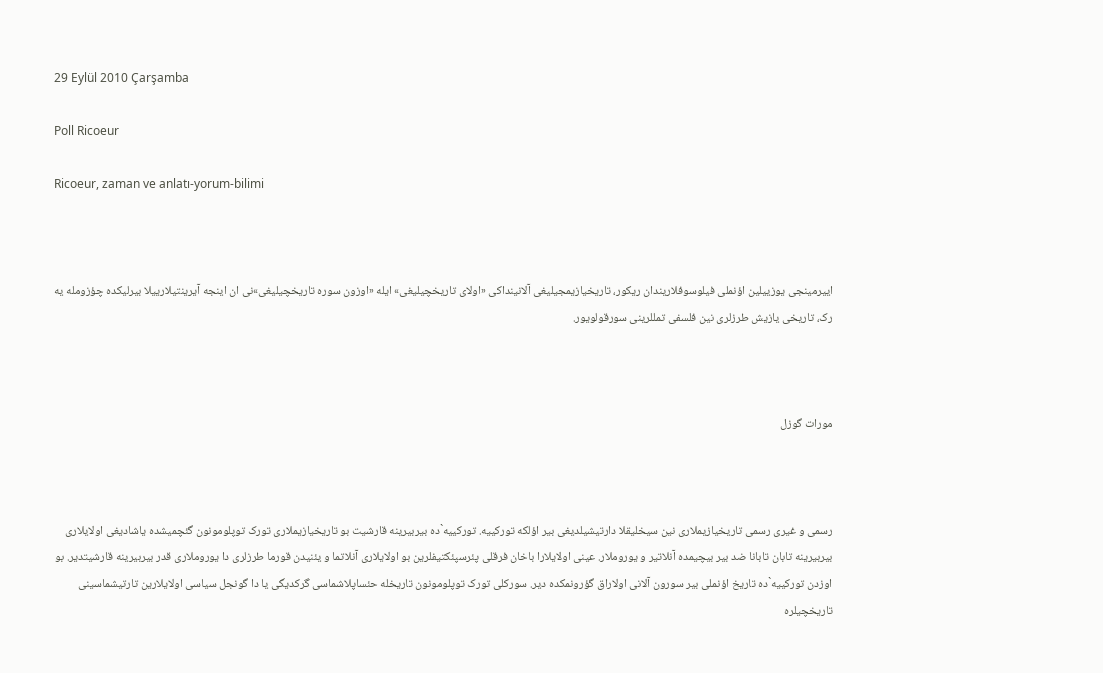29 Eylül 2010 Çarşamba

Poll Ricoeur

Ricoeur, zaman ve anlatı-yorum-bilimi



اییرمینجی یوزییلین اؤنملی فیلوسوفلاریندان ریکور، تاریخیازیمجیلیغی آلانینداکی «اولای تاریخچیلیغی» ایله «اوزون سوره تاریخچیلیغی»نی ان اینجه آیرینتیلارییلا بیرلیکده چؤزومله یه رک، تاریخی یازیش طرزلری نین فلسفی تمللرینی سورقولویور.



مورات گوزل



رسمی و غیری رسمی تاریخیازیملاری نین سیخلیقلا دارتیشیلدیغی بیر اؤلکه تورکییه. تورکییه`ده بیربیرینه قارشیت بو تاریخیازیملاری تورک توپلومونون گئچمیشده یاشادیغی اولایلاری بیربیرینه تابان تابانا ضد بیر بیچیمده آنلاتیر و یوروملار. عینی اولایلارا باخان فرقلی پئرسپئکتیفلرین بو اولایلاری آنلاتما و یئنیدن قورما طرزلری دا یوروملاری قدر بیربیرینه قارشیتدیر. بو اوزدن تورکییه`ده تاریخ اؤنملی بیر سورون آلانی اولاراق گؤرونمکده دیر. سورکلی تورک توپلومونون تاریخله حئساپلاشماسی گرکدیگی یا دا گونجل سیاسی اولایلارین تارتیشماسینی تاریخچیلره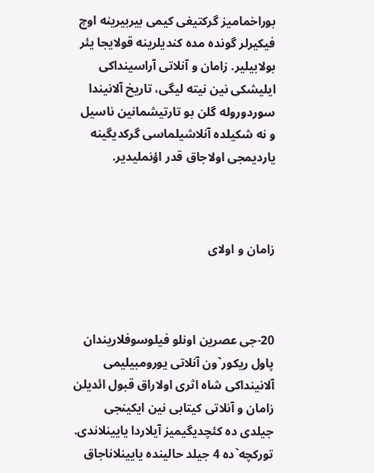بوراخمامیز گرکتیغی کیمی بیربیرینه اوچ فیکیرلر گونده مده کندیلرینه قولایجا یئر بولابیلیر. زامان و آنلاتی آراسینداکی ایلیشکی نین نیته لیگی، تاریخ آلانیندا سوردوروله گلن بو تارتیشمانین ناسیل و نه شکیلده آنلاشیلماسی گرکدیگینه یاردیمجی اولاجاق قدر اؤنملیدیر.



زامان و اولای



20-جی عصرین اونلو فیلوسوفلاریندان پاول ریکور`ون آنلاتی یورومبیلیمی آلانینداکی شاه اثری اولاراق قبول ائدیلن زامان و آنلاتی کیتابی نین ایکینجی جیلدی ده کئچدیگیمیز آیلاردا یایینلاندی. تورکچه`ده 4 جیلد حالینده یایینلاناجاق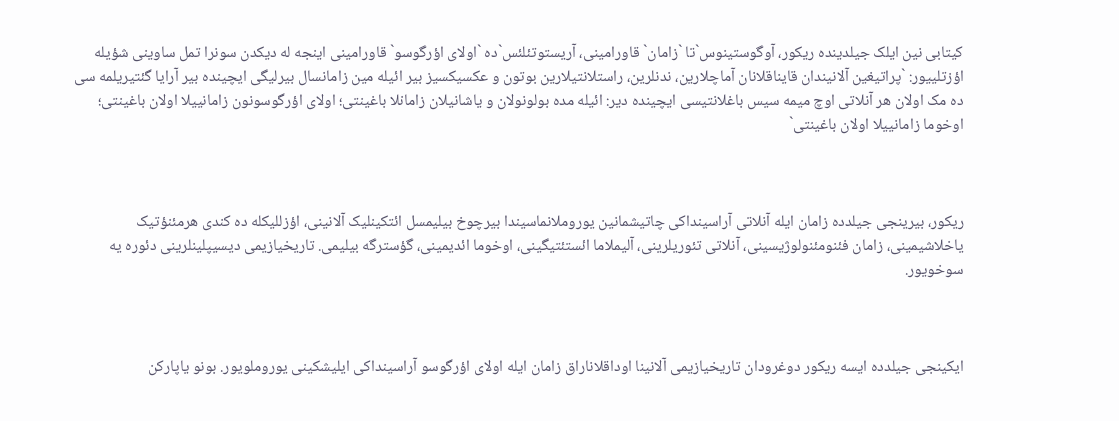کیتابی نین ایلک جیلدینده ریکور، آوگوستینوس`تا `زامان` قاورامینی، آریستوتئلئس`ده `اولای اؤرگوسو` قاورامینی اینجه له دیکدن سونرا تمل ساوینی شؤیله اؤزتلییور: `پراتیغین آلانیندان قایناقلانان آماچلارین، ندنلرین، راستلانتیلارین بوتون و عکسیکسیز بیر ائیله مین زامانسال بیرلیگی ایچینده بیر آرایا گئتیریلمه سی ده مک اولان هر آنلاتی اوچ میمه سیس باغلانتیسی ایچینده دیر: ائیله مده بولونولان و یاشانیلان زامانلا باغینتی؛ اولای اؤرگوسونون زامانییلا اولان باغینتی؛ اوخوما زامانییلا اولان باغینتی`



ریکور، بیرینجی جیلدده زامان ایله آنلاتی آراسینداکی چاتیشمانین یوروملانماسیندا بیرچوخ بیلیمسل ائتکینلیک آلانینی، اؤزللیکله ده کندی هرمئنؤتیک یاخلاشیمینی، زامان فئنومئنولوژیسینی، آنلاتی تئوریلرینی، آلیملاما ائستئتیگینی، اوخوما ائدیمینی، گؤسترگه بیلیمی. تاریخیازیمی دیسیپلینلرینی دئوره یه سوخویور.



ایکینجی جیلدده ایسه ریکور دوغرودان تاریخیازیمی آلانینا اوداقلاناراق زامان ایله اولای اؤرگوسو آراسینداکی ایلیشکینی یوروملویور. بونو یاپارکن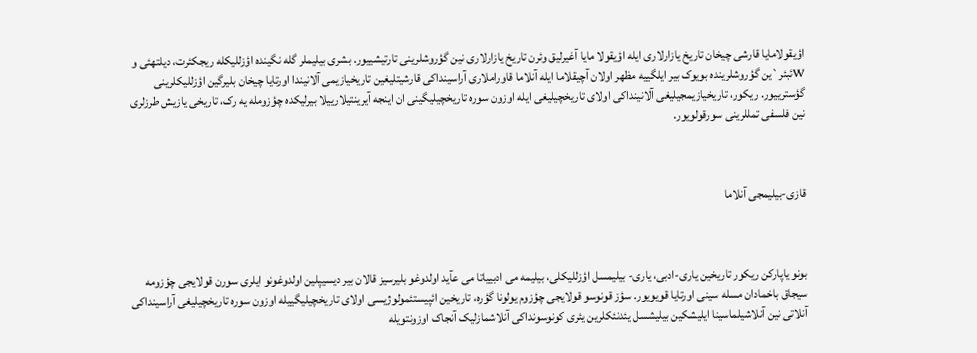اؤیقولامایا قارشی چیخان تاریخ یازارلاری ایله اؤیقولا مایا آغیرلیق وئرن تاریخ یازارلاری نین گؤروشلرینی تارتیشییور. بشری بیلیملر گله نگینده اؤزللیکله ریجکئرت، دیلتهئی و Wئبئر`ین گؤروشلرینده بویوک بیر ایلگییه مظهر اولان آچیقلاما ایله آنلاما قاوراملاری آراسینداکی قارشیتلیغین تاریخیازیمی آلانیندا اورتایا چیخان بلیرگین اؤزللیکلرینی گؤسترییور. ریکور، تاریخیازیمجیلیغی آلانینداکی اولای تاریخچیلیغی ایله اوزون سوره تاریخچیلیگینی ان اینجه آیرینتیلارییلا بیرلیکده چؤزومله یه رک، تاریخی یازیش طرزلری نین فلسفی تمللرینی سورقولویور.



قازی-بیلیمجی آنلاما



بونو یاپارکن ریکور تاریخین یاری-ادبی، یاری- بیلیمسل اؤزللیکلی، بیلیمه می ادبییاتا می عآید اولدوغو بلیرسیز قالان بیر دیسیپلین اولدوغونو ایلری سورن قولایجی چؤزومه سیجاق باخمادان مسله سینی اورتایا قویویور. سؤز قونوسو قولایجی چؤزوم یولونا گؤره، تاریخین ائپیستئمولوژیسی اولای تاریخچیلیگییله اوزون سوره تاریخچیلیغی آراسینداکی آنلاتی نین آنلاشیلماسینا ایلیشکین بیلیشسل یئدنئکلرین یئری کونوسونداکی آنلاشمازلیک آنجاک اوزونتویله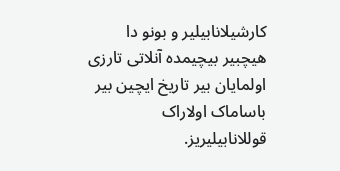کارشیلانابیلیر و بونو دا هیچبیر بیچیمده آنلاتی تارزی اولمایان بیر تاریخ ایچین بیر باساماک اولاراک قوللانابیلیریز.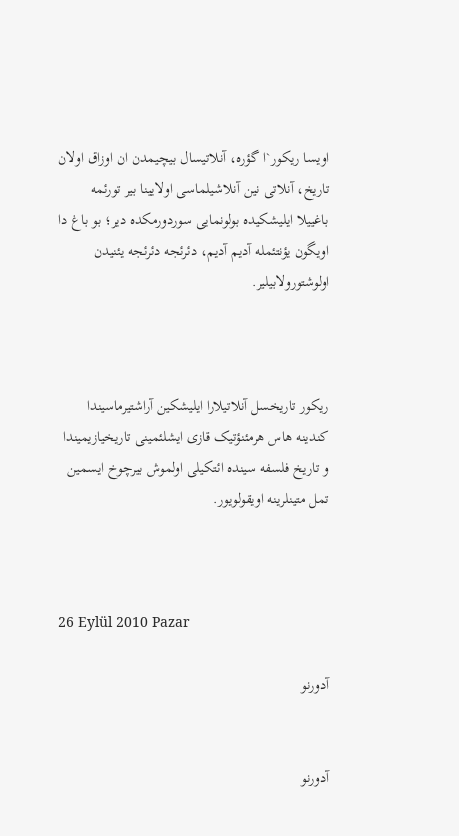اویسا ریکور`ا گؤره، آنلاتیسال بیچیمدن ان اوزاق اولان تاریخ، آنلاتی نین آنلاشیلماسی اولایینا بیر تورئمه باغییلا ایلیشکیده بولونمایی سوردورمکده دیر؛ بو باغ دا اویگون یؤنتئمله آدیم آدیم، دئرئجه دئرئجه یئنیدن اولوشتورولابیلیر.



ریکور تاریخسل آنلاتیلارا ایلیشکین آراشتیرماسیندا کندینه هاس هرمئنؤتیک قازی ایشلئمینی تاریخیازیمیندا و تاریخ فلسفه سینده ائتکیلی اولموش بیرچوخ ایسمین تمل متینلرینه اویقولویور.



26 Eylül 2010 Pazar

آدورنو


آدورنو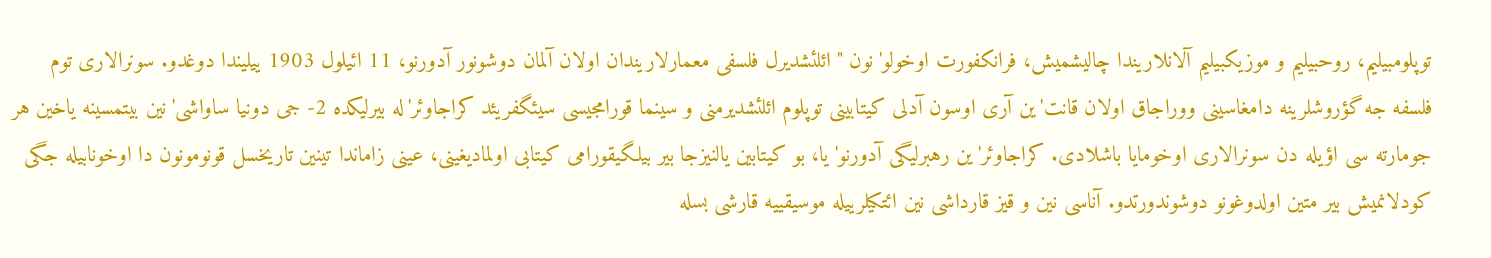توپلومبیلیم، روحبیلیم و موزیکبیلیم آلانلاریندا چالیشمیش، فرانکفورت اوخولو'نون " ائلئشدیرل فلسفی معمارلاریندان اولان آلمان دوشونور آدورنو، 11 ائیلول 1903 ییلیندا دوغدو. سونرالاری توم فلسفه جه گؤروشلرینه دامغاسینی ووراجاق اولان قانت'ین آری اوسون آدلی کیتابینی توپلوم ائلئشدیرمنی و سینما قورامجیسی سیئگفریئد کراجاوئر'له بیرلیکده 2- جی دونیا ساواشی'نین بیتمسینه یاخین هر جومارته سی اؤیله دن سونرالاری اوخومایا باشلادی. کراجاوئر'ین رهبرلیگی آدورنو'یا، بو کیتابین یالنیزجا بیر بیلگیقورامی کیتابی اولمادیغینی، عینی زاماندا تینین تاریخسل قونومونون دا اوخونابیله جگی کودلانمیش بیر متین اولدوغونو دوشوندورتدو. آناسی نین و قیز قارداشی نین ائتکیلرییله موسیقییه قارشی بسله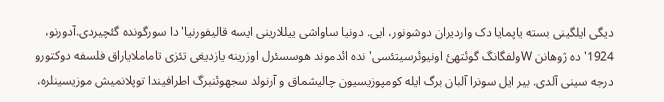دیگی ایلگینی بسته یاپمایا دک واردیران دوشونور، ایی. دونیا ساواشی ییللارینی ایسه قالیفورنیا'دا سورگونده گئچیردی.آدورنو، 1924'ده ژوهانن Wولفگانگ گوئتهئ اونیوئرسیتئسی'نده ائدموند هوسسئرل اوزرینه یازدیغی تئزی تاماملایاراق فلسفه دوکتورو درجه سینی آلدی. بیر ایل سونرا آلبان برگ ایله کومپوزیسیون چالیشماق و آرنولد سجهوئنبرگ اطرافیندا توپلانمیش موزیسینلره،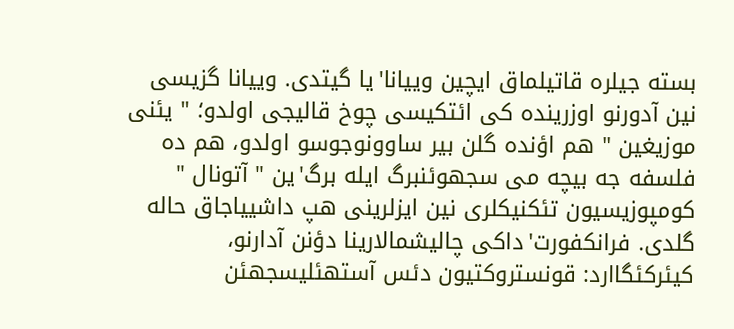بسته جیلره قاتیلماق ایچین وییانا'یا گیتدی. وییانا گزیسی نین آدورنو اوزرینده کی ائتکیسی چوخ قالیجی اولدو؛ " یئنی موزیغین " هم اؤنده گلن بیر ساوونوجوسو اولدو، هم ده فلسفه جه بیچه می سجهوئنبرگ ایله برگ'ین " آتونال " کومپوزیسیون تئکنیکلری نین ایزلرینی هپ داشییاجاق حاله گلدی. فرانکفورت'داکی چالیشمالارینا دؤنن آدارنو، کیئرکئگاارد: قونستروکتیون دئس آستهئلیسجهئن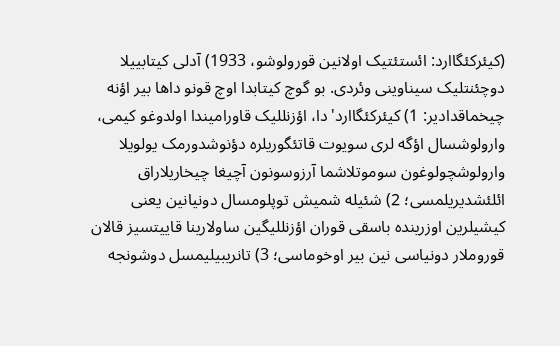(کیئرکئگاارد: ائستئتیک اولانین قورولوشو، 1933) آدلی کیتابییلا دوچئنتلیک سیناوینی وئردی. بو گوچ کیتابدا اوچ قونو داها بیر اؤنه چیخماقدادیر: 1) کیئرکئگاارد'دا، اؤزنللیک قاورامیندا اولدوغو کیمی، وارولوشسال اؤگه لری سویوت قاتئگوریلره دؤنوشدورمک یولویلا وارولوشچولوغون سوموتلاشما آرزوسونون آچیغا چیخاریلاراق ائلئشدیریلمسی؛ 2) شئیله شمیش توپلومسال دونیانین یعنی کیشیلرین اوزرینده باسقی قوران اؤزنللیگین ساولارینا قاییتسیز قالان قوروملار دونیاسی نین بیر اوخوماسی؛ 3) تانریبیلیمسل دوشونجه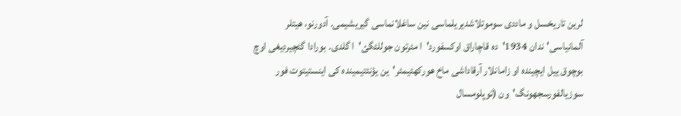لرین تاریخسل و ماددی سوموتلاشدیریلماسی نین ساغلانماسی گیریشیمی. آدورنو، هیتلر آلمانیاسی'ندان 1934'ده قاچاراق اوکسفورد'ا مئرتون جوللئگئ'ا گلدی. بورادا گئچیردیغی اوچ بوچوق ییل ایچینده او زامانلار آرقاداشی ماخ هورکهئیمئر'ین یؤنئتیمینده کی اینستیتوت فور سوزیالفورسجهونگ'ون (توپلومسال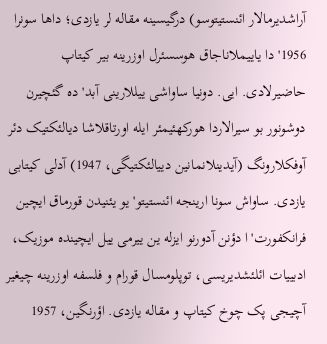آراشدیرمالار ائنستیتوسو) درگیسینه مقاله لر یازدی؛ داها سونرا 1956'دا یاییملاناجاق هوسسئرل اوزرینه بیر کیتاپ حاضیرلادی. ایی. دونیا ساواشی ییللارینی آبد'ده گئچیرن دوشونور بو سیرالاردا هورکهئیمئر ایله اورتاقلاشا دیالئکتیک دئر آوفکلارونگ (آیدینلانمانین دییالئکتیگی، 1947) آدلی کیتابی یازدی. ساواش سونا ارینجه ائنستیتو'یو یئنیدن قورماق ایچین فرانکفورت'ا دؤنن آدورنو ایزله ین ییرمی ییل ایچینده موزیک، ادبییات ائلئشدیریسی، توپلومسال قورام و فلسفه اوزرینه چیغیر آچیجی پک چوخ کیتاپ و مقاله یازدی. اؤرنگین، 1957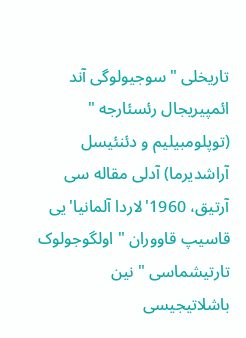تاریخلی " سوجیولوگی آند ائمپیریجال رئسئارجه " (توپلومبیلیم و دئنئیسل آراشدیرما) آدلی مقاله سی آرتیق، 1960'لاردا آلمانیا'یی قاسیپ قاووران " اولگوجولوک تارتیشماسی " نین باشلاتیجیسی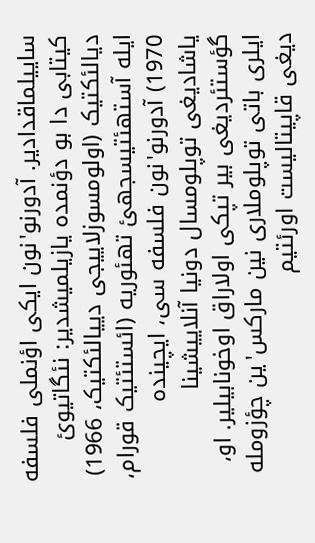ساییلماقدادیر. آدورنو'نون ایکی اؤنملی فلسفه کیتابی دا بو دؤنمده یازیلمیشدیر: نئگاتیوئ دیالئکتیک (اولومسوزلاییجی دییالئکتیک، 1966) ایله آستهئتیسجهئ تهئوریه (ائستئتیک قورام، 1970) آدورنو'نون فلسفه سی، ایچینده یاشادیغی توپلومسال دونیا آنلاییشینا گؤستئردیغی بیر تپکی اولاراق اوخونابیلیر. او، ایلری باتی توپلوملاری نین مارکس'ین چؤزومله دیغی قاپیتالیست اورئتیم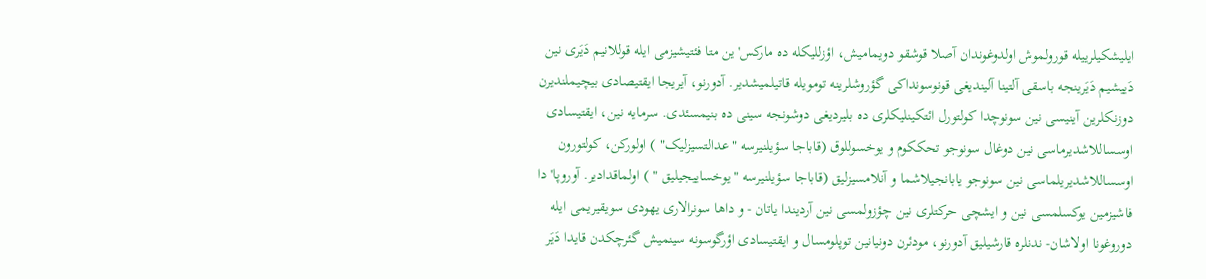ایلیشکیلرییله قورولموش اولدوغوندان آصلا قوشقو دویمامیش، اؤزللیکله ده مارکس'ین متا فئتیشیزمی ایله قوللانیم دَیَری نین دَییشیم دَیَرینجه باسقی آلتینا آلیندیغی قونوسونداکی گؤروشلرینه تومویله قاتیلمیشدیر. آدورنو، آیریجا ایقتیصادی بیچیملندیرن دوزنکلرین آینیسی نین سونوچدا کولتورل ائتکینلیکلری ده بلیردیغی دوشونجه سینی ده بنیمسئدی. سرمایه نین، ایقتیسادی اوسساللاشدیرماسی نین دوغال سونوجو تحککوم و یوخسوللوق (قاباجا سؤیلنیرسه "عدالتسیزلیک" ) اولورکن، کولتورون اوسساللاشدیریلماسی نین سونوجو یابانجیلاشما و آنلامسیزلیق (قاباجا سؤیلنیرسه "یوخساییجیلیق " ) اولماقدادیر. آوروپا'دا فاشیزمین یوکسلمسی نین و ایشچی حرکتلری نین چؤزولمسی نین آردیندا یاتان - و داها سونرالاری یهودی سویقیریمی ایله دوروغونا اولاشان- ندنلره قارشیلیق آدورنو، مودئرن دونیانین توپلومسال و ایقتیسادی اؤرگوسونه سینمیش گئرچکدن قایدا دَیَر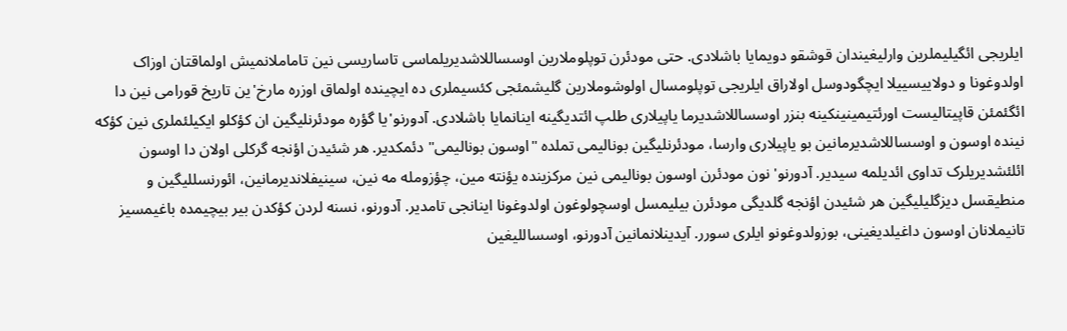ایلریجی ائگیلیملرین وارلیغیندان قوشقو دویمایا باشلادی. حتی مودئرن توپلوملارین اوسساللاشدیریلماسی تاساریسی نین تاماملانمیش اولماقتان اوزاک اولدوغونا و دولاییسییلا ایچگودوسل اولاراق ایلریجی توپلومسال اولوشوملارین گلیشمئجی کئسیملری ده ایچینده اولماق اوزره مارخ'ین تاریخ قورامی نین دا ائگئمئن قاپیتالیست اورئتیمینینکینه بنزر اوسساللاشدیرما یاپیلاری طلپ ائتدیگینه اینانمایا باشلادی. آدورنو'یا گؤره مودئرنلیگین ان کؤکلو ایکیلئملری نین کؤکه نینده اوسون و اوسساللاشدیرمانین بو یاپیلاری وارسا، مودئرنلیگین بونالیمی تملده "اوسون بونالیمی" دئمکدیر. هر شئیدن اؤنجه گرکلی اولان دا اوسون ائلئشدیریلرک تداوی ائدیلمه سیدیر. آدورنو'نون مودئرن اوسون بونالیمی نین مرکزینده یؤنته مین، چؤزومله مه نین، سینیفلاندیرمانین، ائورنسللیگین و منطیقسل دیزگلیلیگین هر شئیدن اؤنجه گلدیگی مودئرن بیلیمسل اوسچولوغون اولدوغونا اینانجی تامدیر. آدورنو، نسنه لردن کؤکدن بیر بیچیمده باغیمسیز تانیملانان اوسون داغیلدیغینی، بوزولدوغونو ایلری سورر. آیدینلانمانین آدورنو، اوسساللیغین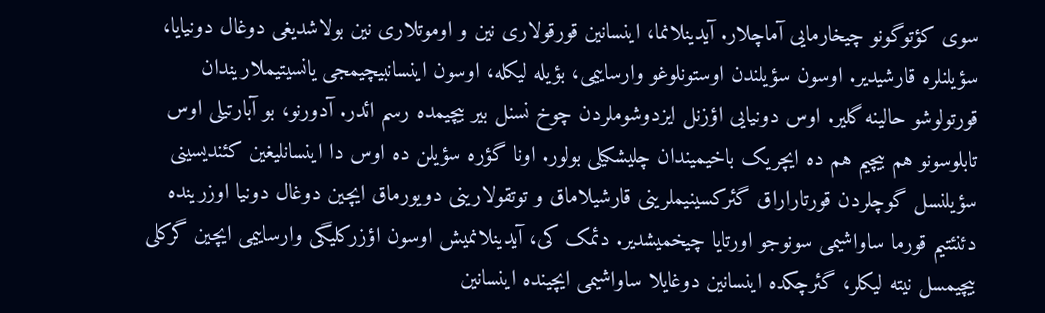سوی کؤتوگونو چیخارمایی آماچلار. آیدینلانما، اینسانین قورقولاری نین و اوموتلاری نین بولاشدیغی دوغال دونیایا، سؤیلنلره قارشیدیر. اوسون سؤیلندن اوستونلوغو وارساییمی، بؤیله لیکله، اوسون اینسانبیچیمجی یانسیتیملاریندان قورتولوشو حالینه گلیر. اوس دونیایی اؤزنل ایزدوشوملردن چوخ نسنل بیر بیچیمده رسم ائدر. آدورنو، بو آبارتیلی اوس تابلوسونو هم بیچیم هم ده ایچریک باخیمیندان چلیشکیلی بولور. اونا گؤره سؤیلن ده اوس دا اینسانلیغین کئندیسینی سؤیلنسل گوچلردن قورتاراراق گئرکسینیملرینی قارشیلاماق و توتقولارینی دویورماق ایچین دوغال دونیا اوزرینده دئنئتیم قورما ساواشیمی سونوجو اورتایا چیخمیشدیر. دئمک کی، آیدینلانمیش اوسون اؤزرکلیگی وارساییمی ایچین گرکلی بیچیمسل نیته لیکلر، گئرچکده اینسانین دوغایلا ساواشیمی ایچینده اینسانین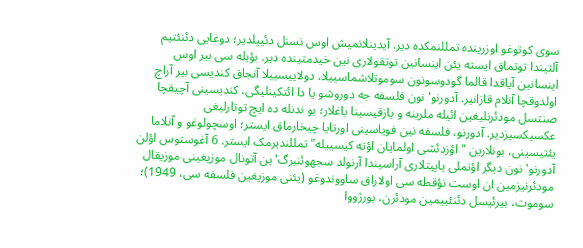سوی کوتوغو اوزرینده تمللنمکده دیر. آیدینلانمیش اوس نسنل دئییلدیر؛ دوغایی دئنئتیم آلتیندا توتماق ایسته یئن اینسانین توتقولاری نین خیدمتینده دیر. بؤیله سی بیر اوس اینسانین آیاقدا قالما گودوسونون سوموتلاشماسییلا، دولاییسییلا آنجاق کندیسی بیر آراچ اولدوقچا آنلام قازانیر. آدورنو'نون فلسفه جه دوروشو یا دا ائتکینلیگی، کندیسینی آچیقچا صنتسل مودئرنلیغین ائیله ملرینه و یازقیسینا باغلار؛ بو ندنله ده ایچ توتارلیغی عکسیکسیزدیر. آدورنو، فلسفه نین فویاسینی اورتایا چیخارماق ایستر؛ اوسچولوغو و آنلاما یئتیسینی، بونلارین " اؤزدئشی اولمایان اؤته کیسییله" تمللندیرمک ایستر. 6 آغوستوس اؤلن آدورنو'نون دیگر اؤنملی یاپیتلاری آراسیندا آرنولد سجهوئنبرگ'ین آتونال موزیغینی موزیقال مودئرنیزمین ان اوست نؤقطه سی اولاراق ساووندوغو (یئنی موزیغین فلسفه سی، 1949)؛ سوموت، بیرئیسل دئنئییمین مودئرن، بورژووا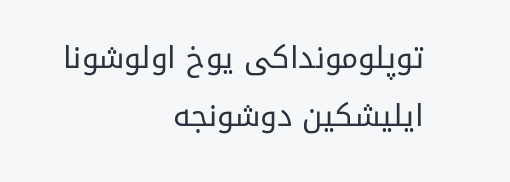توپلومونداکی یوخ اولوشونا ایلیشکین دوشونجه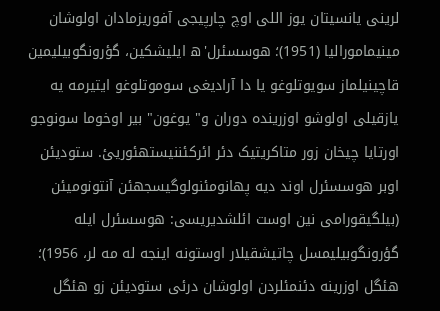لرینی یانسیتان یوز اللی اوچ چارپیجی آفوریزمادان اولوشان مینیمامورالیا (1951)؛ هوسسئرل'ه ایلیشکین، گؤرونگوبیلیمین قاچینیلماز سویوتلوغو یا دا آرادیغی سوموتلوغو ایتیرمه یه یازقیلی اولوشو اوزرینده دوران و" یوغون" بیر اوخوما سونوجو اورتایا چیخان زور متاکریتیک دئر ائرکئننیستهئوریئ. ستودیئن اوبر هوسسئرل اوند دیه پهانومئنولوگیسجهئن آنتونومیئن (بیلگیقورامی نین اوست ائلشدیریسی: هوسسئرل ایله گؤرونگوبیلیمسل چاتیشقیلار اوستونه اینجه له مه لر، 1956)؛ هئگل اوزرینه دئنمئلردن اولوشان درئی ستودیئن زو هئگل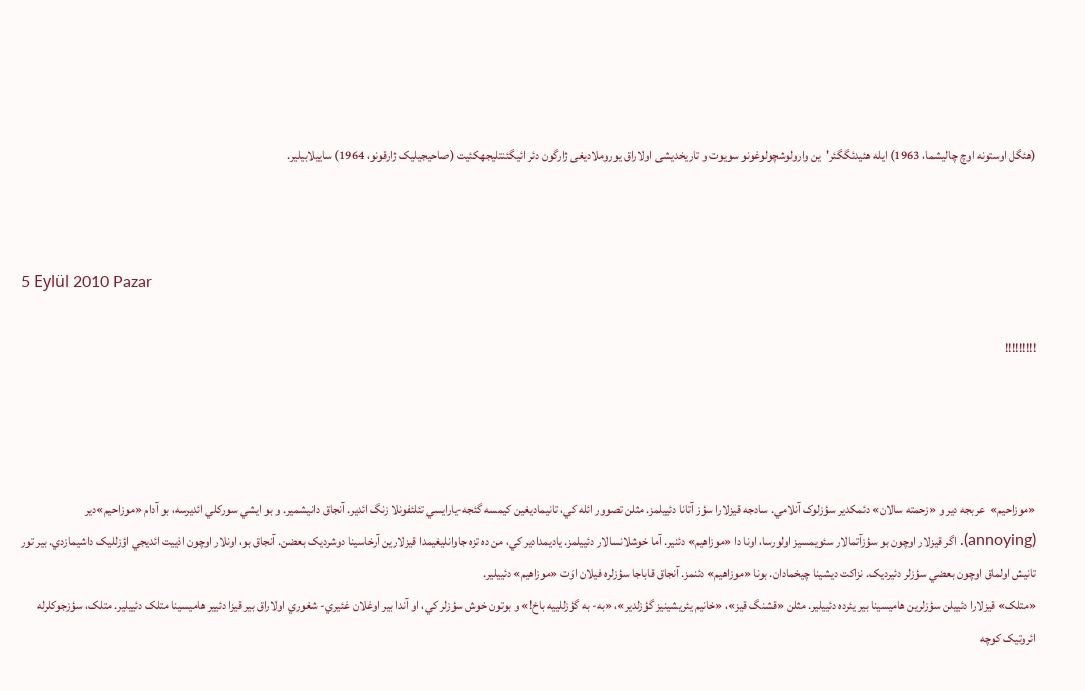(هئگل اوستونه اوچ چالیشما، 1963) ایله هئیدئگگئر'ین وارولوشچولوغونو سویوت و تاریخدیشی اولاراق یوروملادیغی ژارگون دئر ائیگئنتلیجهکئیت (صاحیجیلیک ژارقونو، 1964) ساییلابیلیر.



5 Eylül 2010 Pazar

!!!!!!!!!




«موزاحيم»  عربجه دير و «زحمته سالان» دئمکدير سؤزلوک آنلامي. سادجه قيزلارا سؤز آتانا دئييلمز. مثلن تصوور ائله کي، تانيماديغين کيمسه گئجه-يارايسي تئلئفونلا زنگ ائدير. آنجاق دانيشمير. و بو ايشي سورکلي ائديرسه، بو آدام «موزاحيم»دير (annoying). اگر قيزلار اوچون بو سؤزآتمالار سئويمسيز اولورسا، اونا دا «موزاهيم» دئنير. آما خوشلانسالار دئييلمز. ياديمدادير کي، من ده تزه جاوانليغيمدا قيزلارين آرخاسينا دوشرديک بعضن. آنجاق بو، اونلار اوچون اذييت ائديجي اؤزلليک داشيمازدي. بير تور تانيش اولماق اوچون بعضي سؤزلر دئيرديک. نزاکت ديشينا چيخمادان. بونا «موزاهيم» دئنمز. آنجاق قاباجا سؤزلره فيلان اوَت «موزاهيم» دئييلير.
«متلک» قيزلارا دئييلن سؤزلرين هاميسينا بير يئرده دئييلير. مثلن «قشنگ قيز»، «خانيم يئريشينيز گؤزلدير»، «به- به گؤزللييه باخ!» و بوتون خوش سؤزلر کي، او آندا بير اوغلان غئيري- شغوري اولاراق بير قيزا دئيير هاميسينا متلک دئييلير. متلک، سؤزجوکلرله ائروتيک کوچه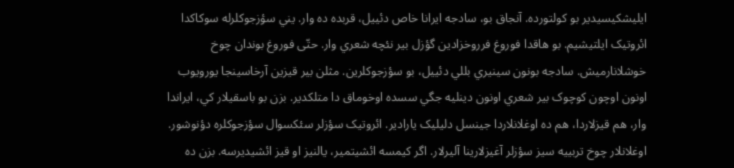ايليشکيسيدير بو کولتورده. آنجاق بو، سادجه ايرانا خاص دئييل، قربده ده وار. يني سؤزجوکلرله سوکاکدا ائروتيک ايلتيشيم. بو هاقدا فوروغ فرروخزادين گؤزل بير نئچه شعري وار. حتّی فوروغ بوندان چوخ خوشلانارميش. سادجه بونون سينيري بللي دئييل، بو سؤزجوکلرين. مثلن بير قيزين آرخاسينجا يورويوب اونون اوچون کوچوک بير شعري اونون دينليه جگي سسده اوخوماق دا متلکدير. بزن بو باسقيلار کي، ايراندا وار، هم قيزلاردا، هم ده اوغلانلاردا جينسل دليليک يارادير. ائروتيک سؤزلر سئکسوال سؤزجوکلره دؤنوشور. اوغلانلار چوخ تربييه سيز سؤزلر آغيزلارينا آليرلار. اگر کيمسه ائشيتمير، يالنيز او قيز ائشيديرسه. بزن ده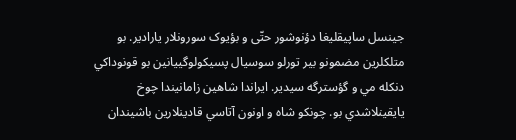جينسل ساپيقليغا دؤنوشور حتّی و بؤيوک سورونلار يارادير. بو متلکلرين مضمونو بير تورلو سوسيال پسيکولوگييانين بو قونوداکي دنکله مي و گؤسترگه سيدير. ايراندا شاهين زامانيندا چوخ يايقينلاشدي بو. چونکو شاه و اونون آتاسي قادينلارين باشيندان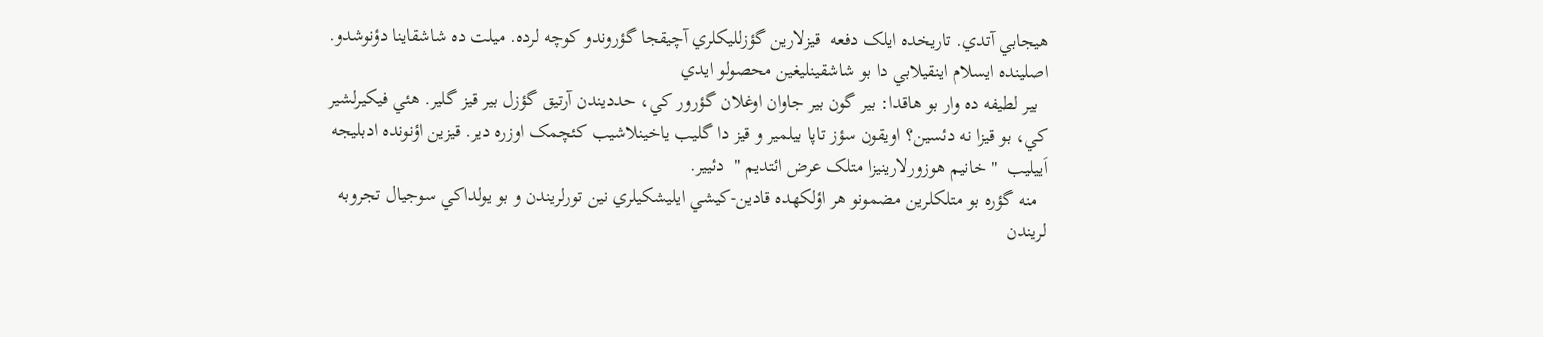هيجابي آتدي. تاريخده ايلک دفعه  قيزلارين گؤزلليکلري آچيقجا گؤروندو کوچه لرده. ميلت ده شاشقاينا دؤنوشدو. اصلینده ايسلام اينقيلابي دا بو شاشقينليغين محصولو ايدي
  بير لطيفه ده وار بو هاقدا: بير گون بير جاوان اوغلان گؤرور کي، حدديندن آرتيق گؤزل بير قيز گلير. هئي فيکيرلشير کي، بو قيزا نه دئسين؟ اويقون سؤز تاپا بيلمير و قيز دا گليب ياخينلاشيب کئچمک اوزره دير. قيزين اؤنونده ادبليجه اَييليب  " خانيم هوزورلارينيزا متلک عرض ائتديم "  دئيير.
  منه گؤره بو متلکلرين مضمونو هر اؤلکهده قادين-کيشي ايليشکيلري نين تورلريندن و بو يولداکي سوجيال تجروبه لريندن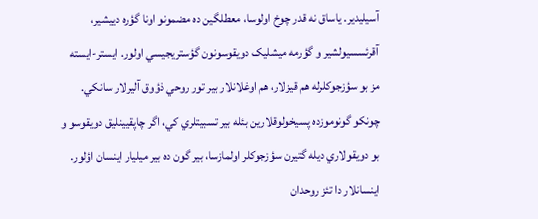آسيليدير. ياساق نه قدر چوخ اولوسا، معطلگين ده مضمونو اونا گؤره دييشير، آقرئسسيولشير و گؤرمه ميشليک دويقوسونون گؤستريجيسي اولور. ايستر-ايسته مز بو سؤزجوکلرله هم قيزلار، هم اوغلانلار بير تور روحي ذؤوق آليرلار سانکي. چونکو گونوموزده پسيخولوقلارين بئله بير تسبيتلري کي، اگر چاپقيينليق دويقوسو و بو دويقولاري ديله گتيرن سؤزجوکلر اولمازسا، بير گون ده بير ميليار اينسان اؤلور. اينسانلار دا تئز روحدان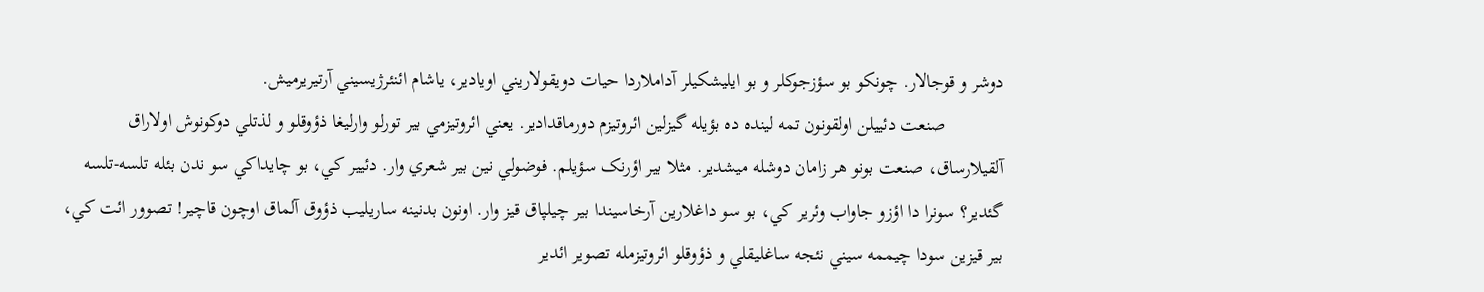دوشر و قوجالار. چونکو بو سؤزجوکلر و بو ايليشکيلر آداملاردا حيات دويقولاريني اويادير، ياشام ائنئرژيسيني آرتيريرميش.
            صنعت دئييلن اولقونون تمه لينده ده بؤيله گيزلين ائروتيزم دورماقدادير. يعني ائروتيزمي بير تورلو وارليغا ذؤوقلو و لذتلي دوکونوش اولاراق آلقيلارساق، صنعت بونو هر زامان دوشله ميشدير. مثلا بير اؤرنک سؤيلم. فوضولي نين بير شعري وار. دئيير کي، بو چايداکي سو ندن بئله تلسه-تلسه گئدير؟ سونرا دا اؤزو جاواب وئرير کي، بو سو داغلارين آرخاسيندا بير چيلپاق قيز وار. اونون بدنينه ساريليب ذؤوق آلماق اوچون قاچير! تصوور ائت کي، بير قيزين سودا چيممه سيني نئجه ساغليقلي و ذؤوقلو ائروتيزمله تصوير ائدير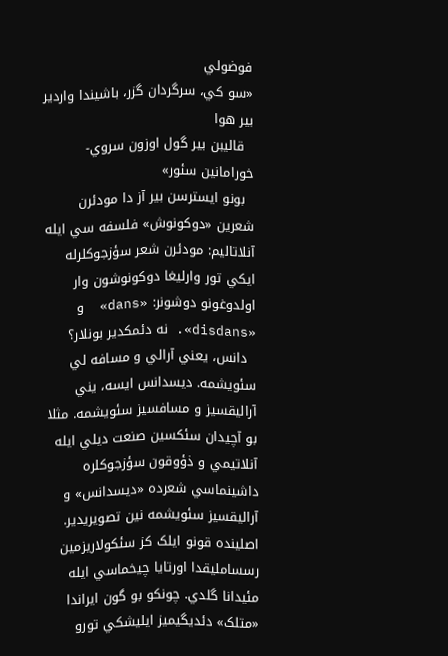فوضولي
«سو کي، سرگردان گزر، باشيندا واردير بير هوا
  قاليبن بير گول اوزون سروي- خورامانين سئور»
  بونو ايسترسن بير آز دا مودئرن شعرين «دوکونوش» فلسفه سي ايله آنلاتاليم: مودئرن شعر سؤزجوکلرله ايکي تور وارليغا دوکونوشون وار اولدوغونو دوشونر: «dans»  و «disdans». نه دئمکدير بونلار؟
  دانس، يعني آرالي و مسافه لي سئويشمه. ديسدانس ايسه، يني آراليقسيز و مسافسيز سئويشمه. مثلا بو آچيدان سئکسين صنعت ديلي ايله آنلاتيمي و ذؤوقون سؤزجوکلره داشينماسي شعرده «ديسدانس» و آراليقسيز سئويشمه نين تصويريدير. اصلینده قونو ايلک کز سئکولاريزمين رسسامليقدا اورتايا چيخماسي ايله مئيدانا گلدي. چونکو بو گون ايراندا «متلک» دئديگيميز ايليشکي تورو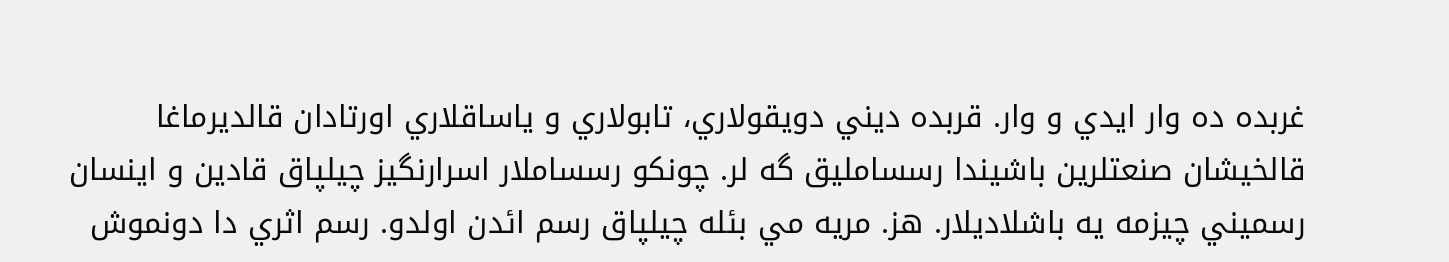غربده ده وار ايدي و وار. قربده ديني دويقولاري، تابولاري و ياساقلاري اورتادان قالديرماغا قالخيشان صنعتلرين باشيندا رسسامليق گه لر. چونکو رسساملار اسرارنگيز چيلپاق قادين و اينسان رسميني چيزمه يه باشلاديلار. هز. مريه مي بئله چيلپاق رسم ائدن اولدو. رسم اثري دا دونموش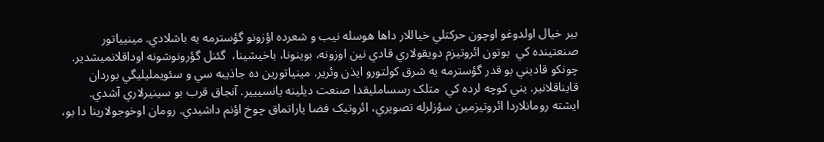بير خيال اولدوغو اوچون حرکتلي خياللار داها هوسله نيب و شعرده اؤزونو گؤسترمه يه باشلادي. مينيياتور صنعتينده کي  بوتون ائروتيزم دويقولاري قادي نين اوزونه، بوينونا، باخيشينا،  گئنل گؤرونوشونه اوداقلانميشدير. چونکو قاديني بو قدر گؤسترمه يه شرق کولتورو ايذن وئرير. مينياتورين ده جاذيبه سي و سئويمليليگي بوردان قايناقلانير. يني کوچه لرده کي  متلک رسسامليقدا صنعت ديلينه يانسييير. آنجاق قرب بو سينيرلاري آشدي. ايشته رومانلاردا ائروتيزمين سؤزلرله تصويري، ائروتيک فضا ياراتماق چوخ اؤنم داشيدي. رومان اوخوجولارينا دا بو،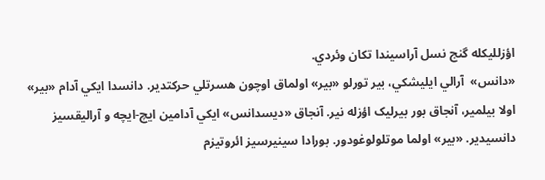اؤزلليکله گنج نسل آراسيندا تکان وئردي.
«دانس»  آرالي ايليشکي، بير تورلو «بير» اولماق اوچون هسرتلي حرکتدير. دانسدا ايکي آدام «بير» اولا بيلمير، آنجاق بور بيرليک اؤزله نير. آنجاق «ديسدانس» ايکي آدامين ايچ-ايچه و آراليقسيز دانسيدير. «بير» اولما موتلولوغودور. بورادا سينيرسيز ائروتيزم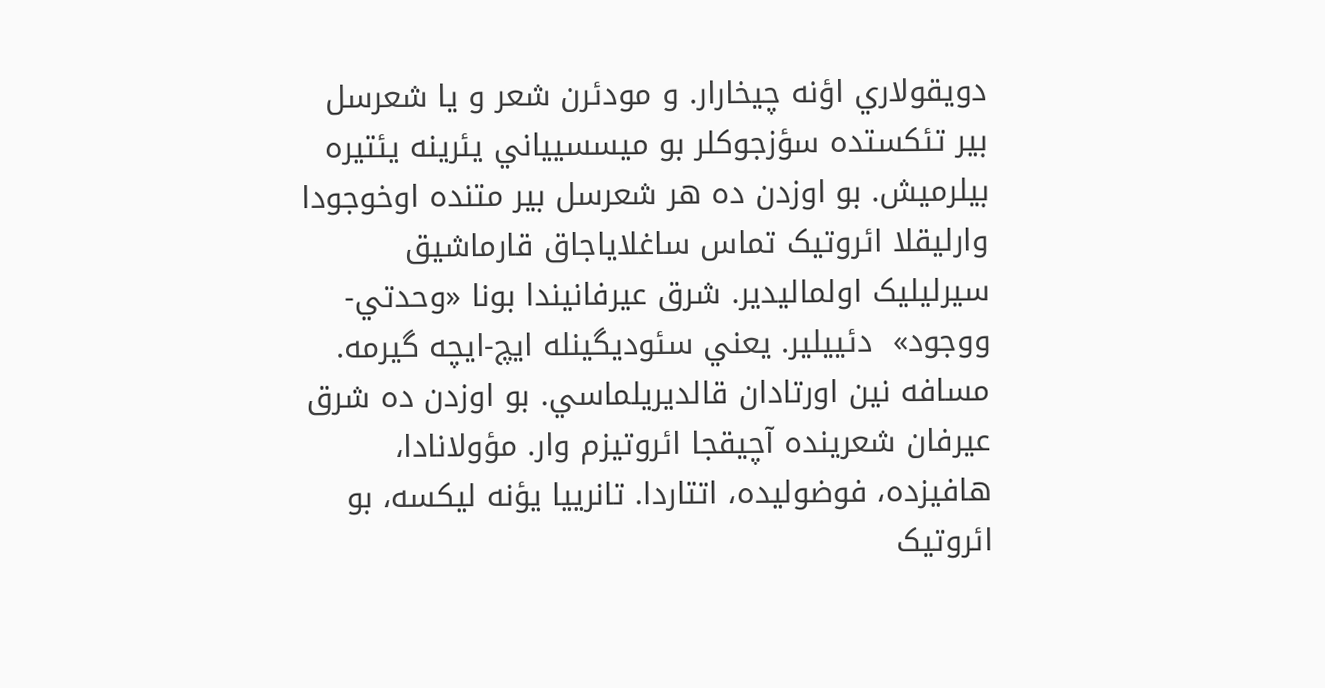دويقولاري اؤنه چيخارار. و مودئرن شعر و يا شعرسل بير تئکستده سؤزجوکلر بو ميسسيياني يئرينه يئتيره بيلرميش. بو اوزدن ده هر شعرسل بير متنده اوخوجودا وارليقلا ائروتيک تماس ساغلاياجاق قارماشيق سيرليليک اولماليدير. شرق عيرفانيندا بونا «وحدتي-ووجود»  دئييلير. يعني سئوديگينله ايچ-ايچه گيرمه. مسافه نين اورتادان قالديريلماسي. بو اوزدن ده شرق عيرفان شعرينده آچيقجا ائروتيزم وار. مؤولانادا، هافيزده، فوضوليده، اتتاردا. تانرييا يؤنه ليکسه، بو ائروتيک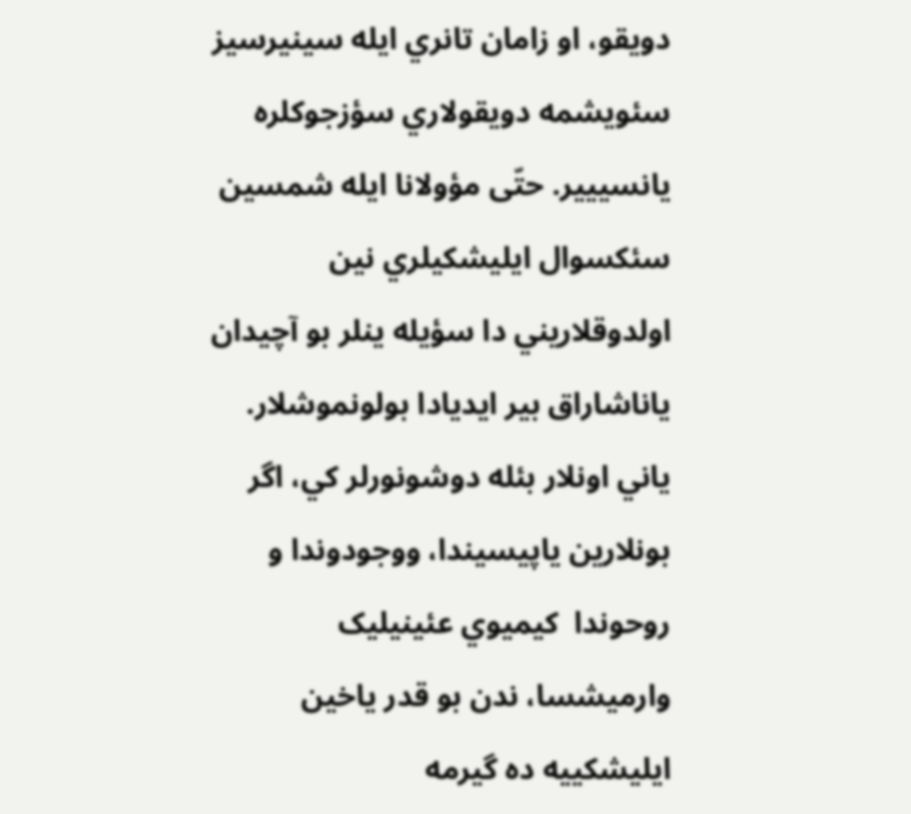دويقو، او زامان تانري ايله سينيرسيز سئويشمه دويقولاري سؤزجوکلره يانسييير. حتّی مؤولانا ايله شمسين سئکسوال ايليشکيلري نين اولدوقلاريني دا سؤيله ينلر بو آچيدان ياناشاراق بير ايديادا بولونموشلار. ياني اونلار بئله دوشونورلر کي، اگر بونلارين ياپيسيندا، ووجودوندا و روحوندا  کيميوي عئينيليک وارميشسا، ندن بو قدر ياخين ايليشکييه ده گيرمه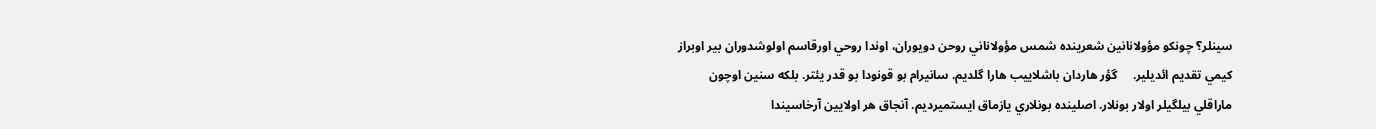سينلر؟ چونکو مؤولانانين شعرينده شمس مؤولاناني روحن دويوران، اوندا روحي اورقاسم اولوشدوران بير اوبراز کيمي تقديم ائديلير.     گؤر هاردان باشلاييب هارا گلديم. سانيرام بو قونودا بو قدر يئتر. بلکه سنين اوچون ماراقلي بيلگيلر اولار بونلار. اصلینده بونلاري يازماق ايستميرديم. آنجاق هر اولايين آرخاسيندا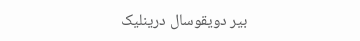بير دويقوسال درينليک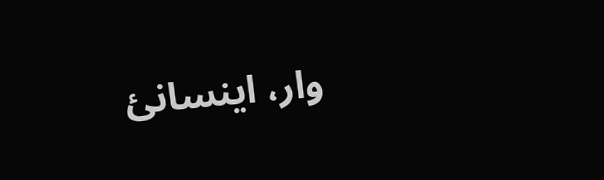وار، اينسانئ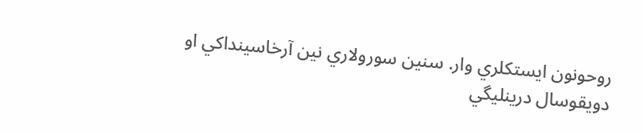روحونون ايستکلري وار. سنين سورولاري نين آرخاسينداکي او دويقوسال درينليگي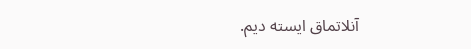آنلاتماق ايسته ديم.